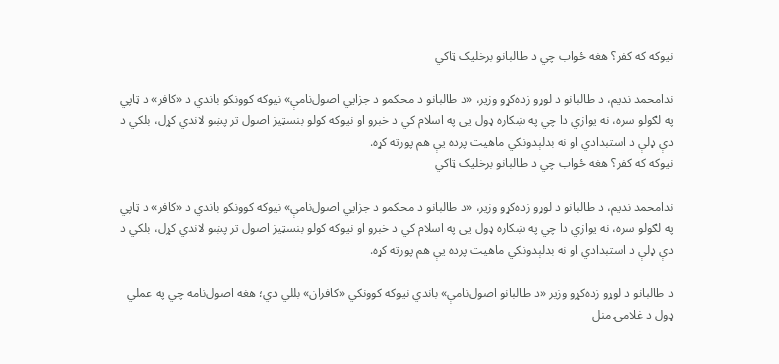نیوکه که کفر؟ هغه ځواب چي د طالبانو برخلیک ټاکي

ندامحمد ندیم، د طالبانو د لوړو زده‌کړو وزیر، «د طالبانو د محکمو د جزایي اصول‌نامې» نیوکه کوونکو باندي د «کافر» د ټاپي په لګولو سره، نه يوازي دا چي په ښکاره ډول یی په اسلام کي د خبرو او نیوکه کولو بنسټیز اصول تر پښو لاندي کړل، بلکي د دې ډلې د استبدادي او نه بدلېدونکي ماهیت پرده یې هم پورته کړه.
نیوکه که کفر؟ هغه ځواب چي د طالبانو برخلیک ټاکي

ندامحمد ندیم، د طالبانو د لوړو زده‌کړو وزیر، «د طالبانو د محکمو د جزایي اصول‌نامې» نیوکه کوونکو باندي د «کافر» د ټاپي په لګولو سره، نه يوازي دا چي په ښکاره ډول یی په اسلام کي د خبرو او نیوکه کولو بنسټیز اصول تر پښو لاندي کړل، بلکي د دې ډلې د استبدادي او نه بدلېدونکي ماهیت پرده یې هم پورته کړه.

د طالبانو د لوړو زده‌کړو وزیر «د طالبانو اصول‌نامې» باندي نیوکه کوونکي «کافران» بللي دي؛ هغه اصول‌نامه چي په عملي ډول د غلامۍ منل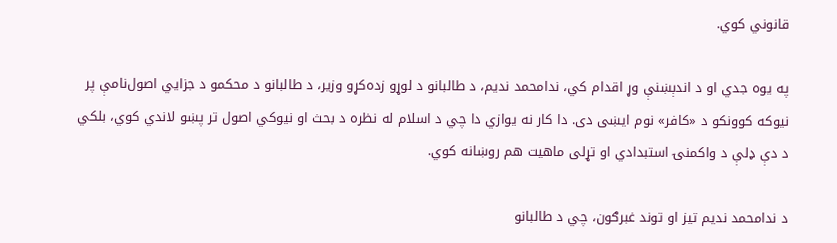قانوني کوي.

په یوه جدي او د اندېښنې وړ اقدام کي، ندامحمد ندیم، د طالبانو د لوړو زده‌کړو وزیر، د طالبانو د محکمو د جزایي اصول‌نامې پر نیوکه کوونکو د «کافر» نوم ایښی دی. دا کار نه يوازي دا چي د اسلام له نظره د بحث او نيوکي اصول تر پښو لاندي کوي، بلکي د دې ډلې د واکمنۍ استبدادي او تړلی ماهیت هم روښانه کوي.

د ندامحمد ندیم تیز او توند غبرګون، چي د طالبانو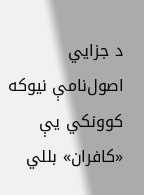د جزایي اصول‌نامې نیوکه کوونکي یې «کافران» بللي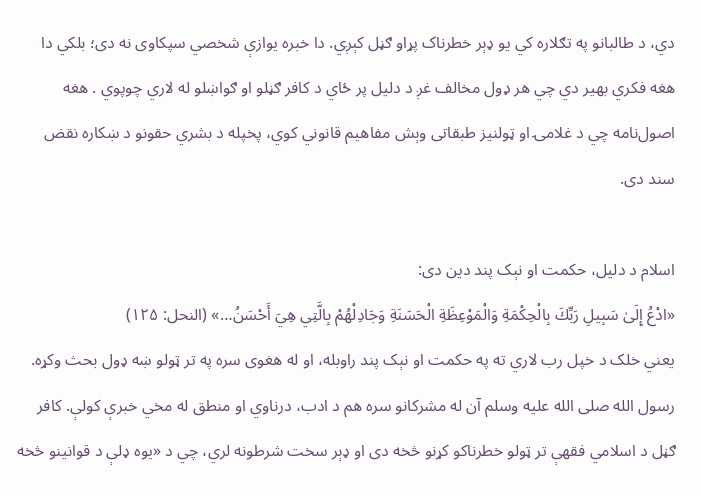دي، د طالبانو په تګلاره کي یو ډېر خطرناک پړاو ګڼل کېږي. دا خبره یوازې شخصي سپکاوی نه دی؛ بلکي دا هغه فکري بهير دي چي هر ډول مخالف غږ د دلیل پر ځاي د کافر ګڼلو او ګواښلو له لاري چوپوي . هغه اصول‌نامه چي د غلامۍ او ټولنیز طبقاتی وېش مفاهیم قانوني کوي، پخپله د بشري حقونو د ښکاره نقض سند دی.

اسلام د دلیل، حکمت او نېک پند دین دی:
«ادْعُ إِلَىٰ سَبِيلِ رَبِّكَ بِالْحِكْمَةِ وَالْمَوْعِظَةِ الْحَسَنَةِ وَجَادِلْهُمْ بِالَّتِي هِيَ أَحْسَنُ…» (النحل: ۱۲۵)
یعني خلک د خپل رب لاري ته په حکمت او نېک پند راوبله، او له هغوی سره په تر ټولو ښه ډول بحث وکړه.
رسول الله صلى الله عليه وسلم آن له مشرکانو سره هم د ادب، درناوي او منطق له مخي خبرې کولې. کافر ګڼل د اسلامي فقهې تر ټولو خطرناکو کړنو څخه دی او ډېر سخت شرطونه لري، چي د «یوه ډلې د قوانینو څخه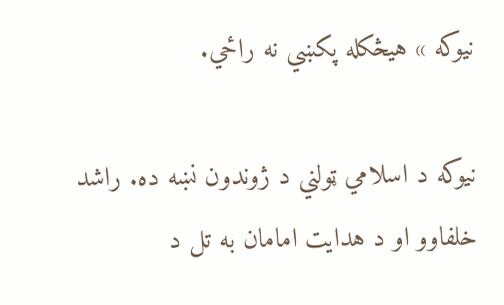نیوکه » هیڅکله پکښي نه راځي.

نیوکه د اسلامي ټولني د ژوندون نښه ده. راشد خلفاوو او د هدایت امامان به تل د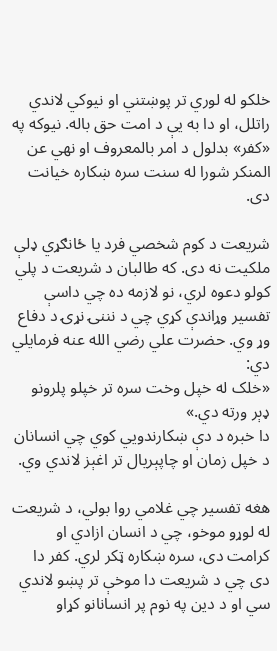خلکو له لوري تر پوښتني او نيوکي لاندي راتلل، او دا به یې د امت حق باله. نيوکه په «کفر» بدلول د امر بالمعروف او نهي عن المنکر شورا له سنت سره ښکاره خیانت دی.

شریعت د کوم شخصي فرد یا ځانګړي ډلې ملکیت نه دی. که طالبان د شریعت د پلي کولو دعوه لري، نو لازمه ده چي داسې تفسیر وړاندې کړي چي د نننۍ نړۍ د دفاع وړ وي. حضرت علي رضي الله عنه فرمایلي دي:
«خلک له خپل وخت سره تر خپلو پلرونو ډېر ورته دي.»
دا خبره د دې ښکارندويي کوي چي انسانان د خپل زمان او چاپېریال تر اغېز لاندي وي.

هغه تفسیر چي غلامي روا بولي، د شریعت له لوړو موخو، چي د انسان ازادي او کرامت دی، سره ښکاره ټکر لري. کفر دا دی چي د شریعت دا موخې تر پښو لاندي سي او د دین په نوم پر انسانانو کړاو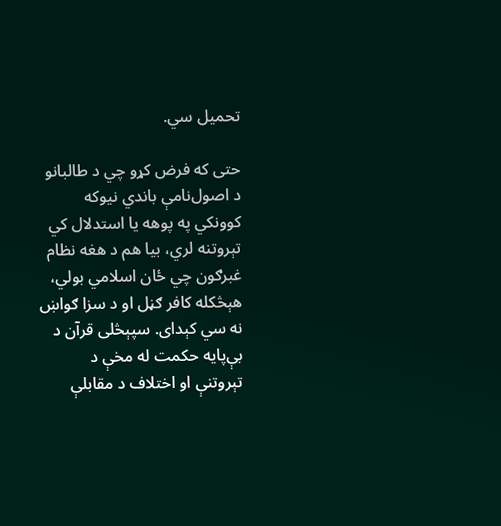تحمیل سي.

حتی که فرض کړو چي د طالبانو د اصول‌نامې باندي نیوکه کوونکي په پوهه یا استدلال کي تېروتنه لري، بیا هم د هغه نظام غبرګون چي ځان اسلامي بولي، هېڅکله کافر ګڼل او د سزا ګواښ نه سي کېدای. سپېڅلی قرآن د بې‌پایه حکمت له مخې د تېروتنې او اختلاف د مقابلې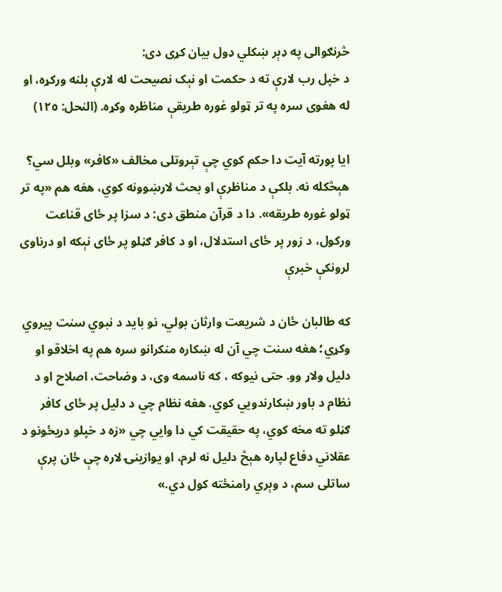څرنګوالی په ډېر ښکلي ډول بیان کړی دی:
د خپل رب لارې ته د حکمت او نېک نصیحت له لارې بلنه ورکړه، او له هغوی سره په تر ټولو غوره طریقې مناظره وکړه. (النحل: ١٢٥)

ایا پورته آيت دا حکم کوي چې تېروتلی مخالف «کافر» وبلل سي؟ هېڅکله نه. بلکې د مناظرې او بحث لارښوونه کوي، هغه هم «په تر ټولو غوره طريقه». دا د قرآن منطق دی: د سزا پر ځای قناعت ورکول، د زور پر ځای استدلال، او د کافر ګڼلو پر ځای نېکه او درناوی لرونکې خبرې

که طالبان ځان د شریعت وارثان بولي، نو باید د نبوي سنت پیروي وکړي؛ هغه سنت چي آن له ښکاره منکرانو سره هم په اخلاقو او دلیل ولاړ وو. حتی نیوکه ، که ناسمه وی، د وضاحت، اصلاح او د نظام د باور ښکارندويي کوي. هغه نظام چي د دلیل پر ځای کافر ګڼلو ته مخه کوي، په حقیقت کي دا وايي چي «زه د خپلو دريځونو د عقلاني دفاع لپاره هېڅ دليل نه لرم، او يوازينۍ لاره چې ځان پرې ساتلی سم، د وېري رامنځته کول دي.»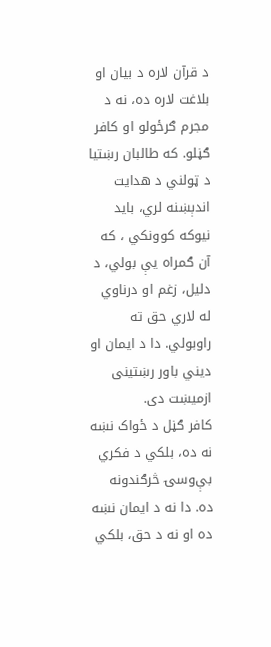د قرآن لاره د بیان او بلاغت لاره ده، نه د مجرم ګرځولو او کافر ګڼلو. که طالبان رښتیا د ټولني د هدایت اندېښنه لري، باید نیوکه کوونکي ، که آن ګمراه یې بولي، د دلیل، زغم او درناوي له لاري حق ته راوبولي. دا د ایمان او ديني باور رښتینی ازمیښت دی.
کافر ګڼل د ځواک نښه نه ده، بلکي د فکري بې‌وسۍ څرګندونه ده. دا نه د ایمان نښه ده او نه د حق، بلکي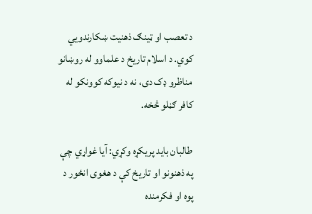د تعصب او ټینګ ذهنيت ښکارندويي کوي. د اسلام تاریخ د علماوو له روښانو مناظرو ډک دی، نه د نیوکه کوونکو له کافر ګڼلو څخه.

طالبان باید پریکړه وکړي: آیا غواړي چې په ذهنونو او تاریخ کې د هغوی انځور د پوه او فکرمنده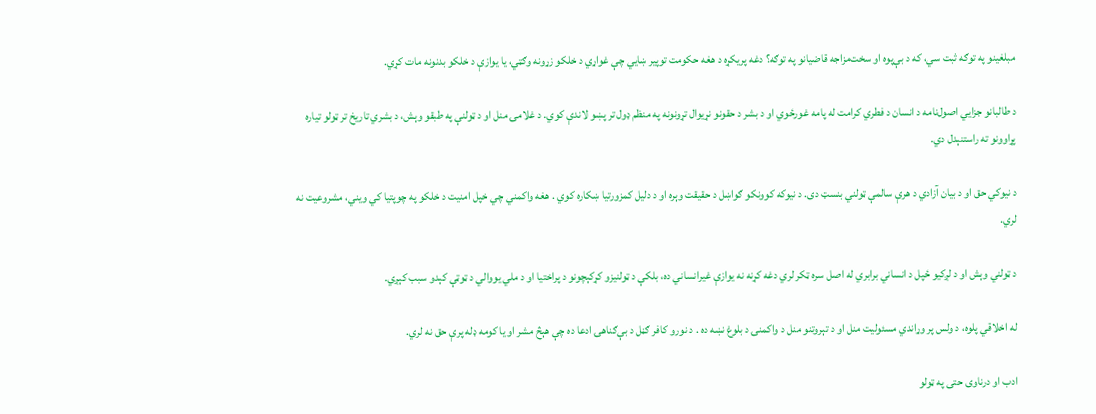مبلغینو په توګه ثبت سي، که د بې‌پوه او سخت‌مزاجه قاضیانو په توګه؟ دغه پریکړه د هغه حکومت توپیر ښايي چې غواړي د خلکو زړونه وګټي، یا یوازې د خلکو بدنونه مات کړي.

د طالبانو جزایي اصول‌نامه د انسان د فطري کرامت له پامه غورځوي او د بشر د حقونو نړیوال تړونونه په منظم ډول تر پښو لاندې کوي. د غلامۍ منل او د ټولنې په طبقو وېش، د بشري تاریخ تر ټولو تیاره پړاوونو ته راستنېدل دي.

د نیوکي حق او د بیان آزادي د هرې سالمې ټولني بنسټ دی. د نیوکه کوونکو ګواښل د حقیقت وېره او د دلیل کمزورتیا ښکاره کوي . هغه واکمني چي خپل امنیت د خلکو په چوپتیا کي ویني، مشروعیت نه لري.

د ټولني وېش او د لږکیو ځپل د انساني برابري له اصل سره ټکر لري دغه کړنه نه یوازې غيرانساني ده، بلکې د ټولنیزو کړکېچونو د پراختیا او د ملي یووالي د ټوټې کېدو سبب کېږي.

له اخلاقي پلوه، د ولس پر وړاندي مسئولیت منل او د تېروتنو منل د واکمنۍ د بلوغ نښه ده . د نورو کافر ګڼل د بې‌ګناهۍ ادعا ده چې هېڅ مشر او یا کومه ډله پرې حق نه لري.

ادب او درناوی حتی په ټولو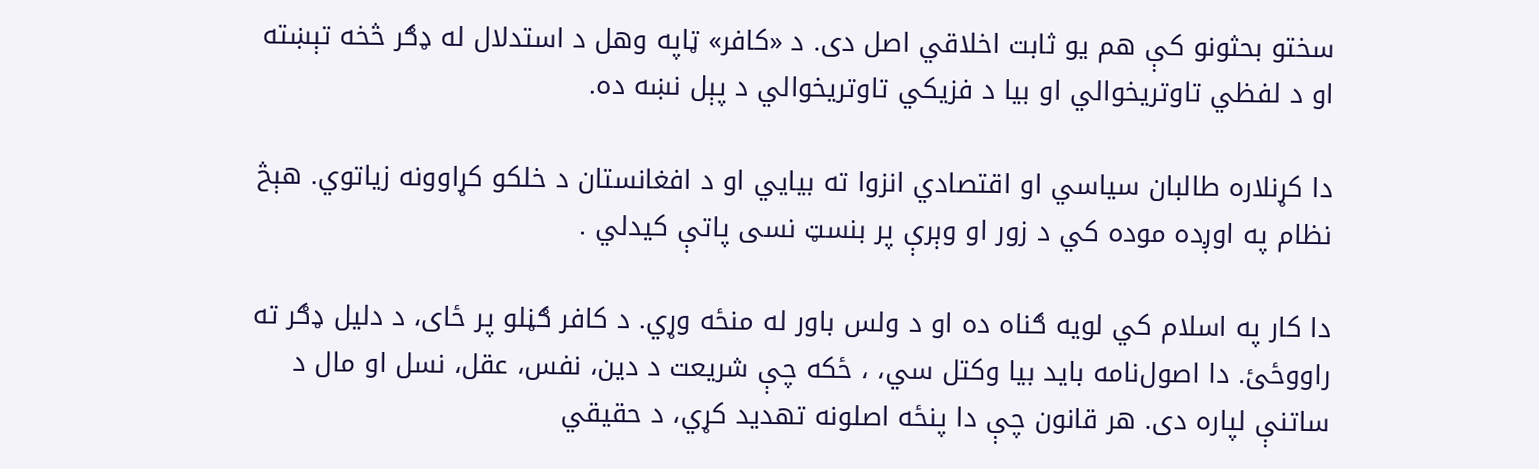سختو بحثونو کې هم یو ثابت اخلاقي اصل دی. د «کافر» ټاپه وهل د استدلال له ډګر څخه تېښته او د لفظي تاوتریخوالي او بیا د فزیکي تاوتریخوالي د پېل نښه ده.

دا کړنلاره طالبان سیاسي او اقتصادي انزوا ته بیايي او د افغانستان د خلکو کړاوونه زیاتوي. هېڅ نظام په اوږده موده کي د زور او وېرې پر بنسټ نسی پاتې کیدلي .

دا کار په اسلام کي لویه ګناه ده او د ولس باور له منځه وړي. د کافر ګڼلو پر ځای، د دلیل ډګر ته راووځئ. دا اصول‌نامه باید بیا وکتل سي، ، ځکه چې شریعت د دین، نفس، عقل، نسل او مال د ساتنې لپاره دی. هر قانون چې دا پنځه اصلونه تهدید کړي، د حقیقي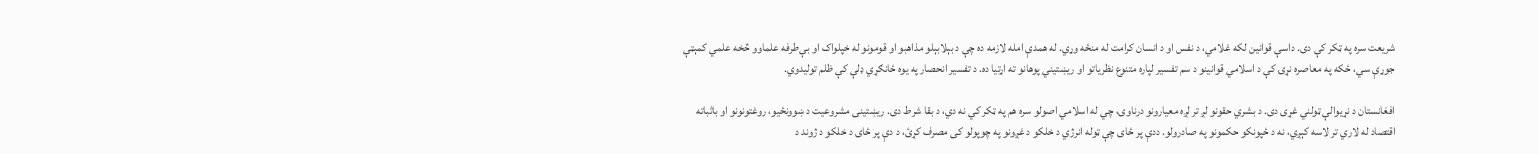شریعت سره په ټکر کې دی. داسې قوانین لکه غلامي، د نفس او د انسان کرامت له منځه وړي. له همدې امله لازمه ده چې د بېلابېلو مذاهبو او قومونو له خپلواک او بې‌طرفه علماوو څخه علمي کمېټې جوړې سي، ځکه په معاصره نړۍ کې د اسلامي قوانینو د سم تفسیر لپاره متنوع نظریاتو او ریښتیني پوهانو ته اړتیا ده. د تفسیر انحصار په یوه ځانګړي ډلې کې ظلم تولیدوي.

افغانستان د نړیوالې ټولني غړی دی. د بشري حقونو لږ تر لږه معیارونو درناوی، چي له اسلامي اصولو سره هم په ټکر کي نه دي، د بقا شرط دی. ریښتینی مشروعیت د ښوونځیو، روغتونونو او باثباته اقتصاد له لاري تر لاسه کېږي، نه د ځپونکو حکمونو په صادرولو. ددې پر ځای چې ټوله انرژي د خلکو د غږونو په چوپولو کی مصرف کړئ، د دې پر ځای د خلکو د ژوند د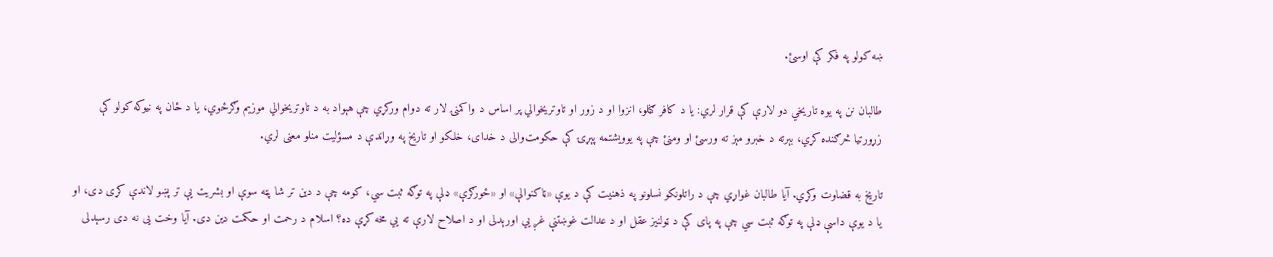ښه کولو په فکر کې اوسئ.

طالبان نن په یوه تاریخي دو لارې کې قرار لري: یا د کافر ګڼلو، انزوا او د زور او تاوتریخوالي پر اساس د واکمنۍ لار ته دوام ورکړي چې هېواد به د تاوتریخوالي موزیم وګرځوي، یا د ځان په نیوکه کولو کې زړورتیا څرګنده کړي، بېرته د خبرو مېز ته ورسئ او ومنئ چې په یوویشتمه پېړۍ کې حکومت‌والی د خدای، خلکو او تاریخ په وړاندې د مسؤلیت منلو معنی لري.

تاریخ به قضاوت وکړي. آیا طالبان غواړي چې د راتلونکو نسلونو په ذهنیت کې د یوې «ټاکنوالې» او «ځورګرې» ډلې په توګه ثبت سي، کومه چې د دین تر شا پټه سوې او بشریت یې تر پښو لاندې کړی دی، او یا د یوې داسې ډلې په توګه ثبت سي چې په پای کې د ټولنیز عقل او د عدالت غوښتنې غږ يي اورېدلی او د اصلاح لارې ته یي مخه کړې ده؟ اسلام د رحمت او حکمت دین دی. آیا وخت یی نه دی رسېدلی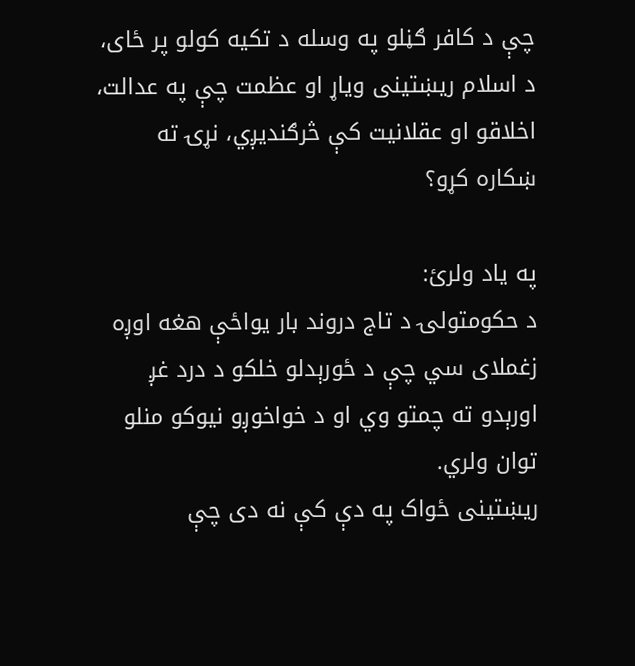چې د کافر ګڼلو په وسله د تکیه کولو پر ځای، د اسلام ریښتینی ویاړ او عظمت چې په عدالت، اخلاقو او عقلانیت کې څرګندیږي، نړۍ ته ښکاره کړو؟

په یاد ولرئ:
د حکومتولۍ د تاج دروند بار یواځې هغه اوږه زغملای سي چې د ځورېدلو خلکو د درد غږ اورېدو ته چمتو وي او د خواخوږو نیوکو منلو توان ولري.
ریښتینی ځواک په دې کې نه دی چې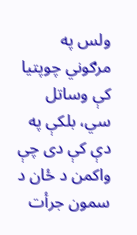ولس په مرګوني چوپتیا کې وساتل سي، بلکې په دې کې دی چې واکمن د ځان د سمون جرأت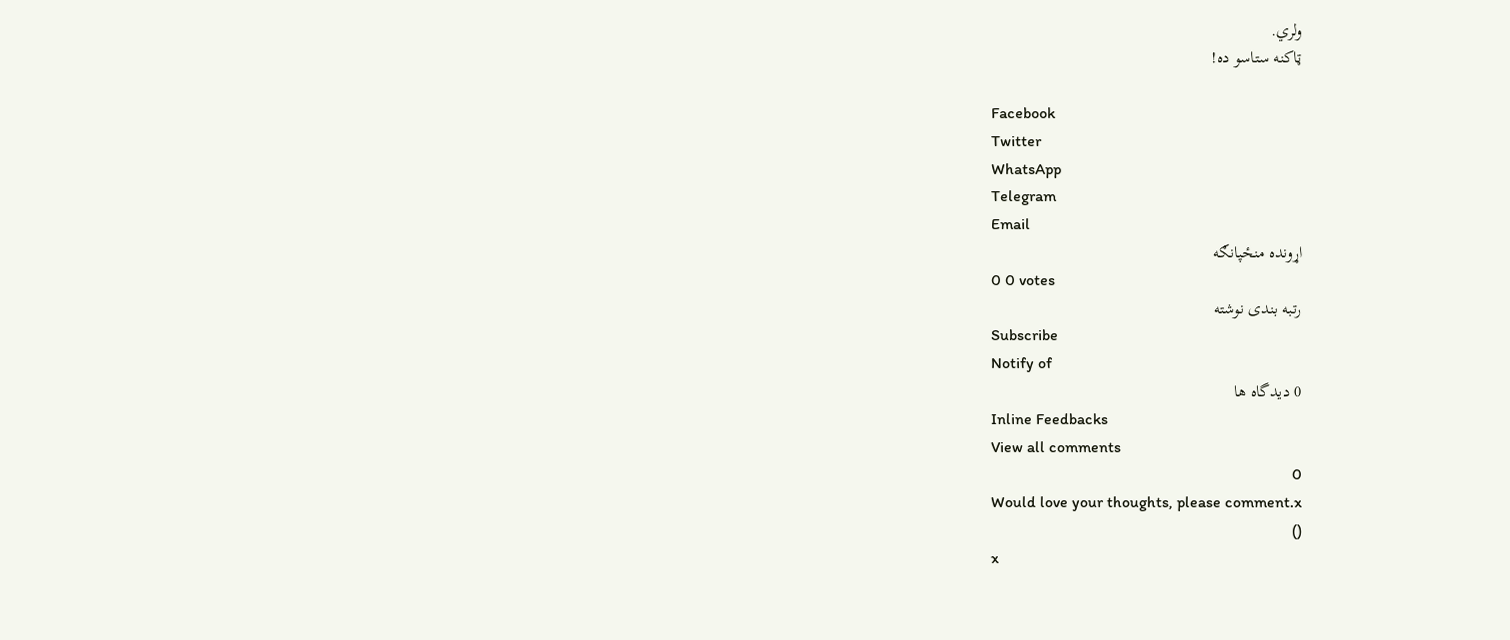ولري.
ټاکنه ستاسو ده!

Facebook
Twitter
WhatsApp
Telegram
Email
اړونده منځپانګه
0 0 votes
رتبه بندی نوشته
Subscribe
Notify of
0 دیدگاه ها
Inline Feedbacks
View all comments
0
Would love your thoughts, please comment.x
()
x